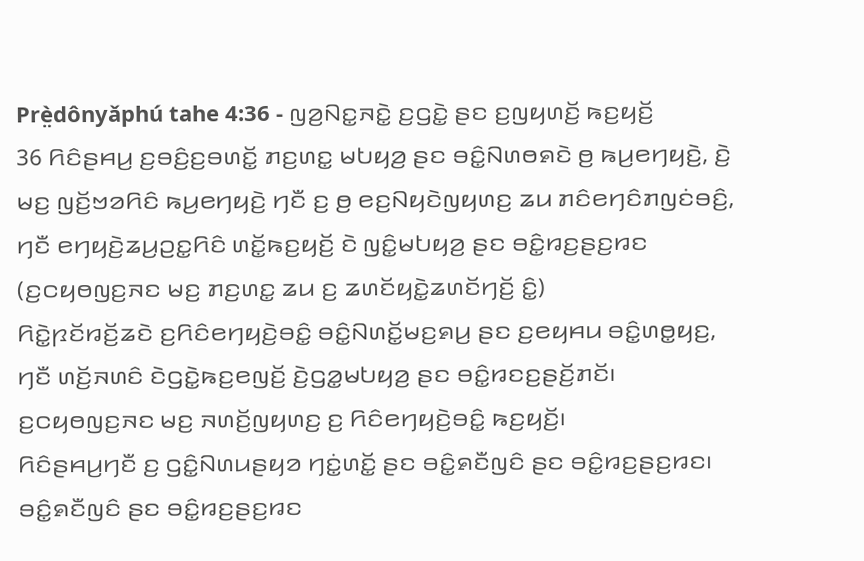Prè̤dônyǎphú tahe 4:36 - ꤜꤤ꤬ꤡꤢ꤭ꤏꤢꤧ꤭ ꤢ꤬ꤞꤢꤧ꤭ ꤔꤢ ꤢ꤬ꤜꤟꤛꤢꤩ꤬ ꤒꤢ꤬ꤟꤢꤩ꤬
36 ꤖꤢꤨꤔꤌꤣ꤬ ꤢ꤬ꤋꤢꤨ꤬ꤢ꤬ꤋꤛꤢꤩ꤭ ꤊꤢ꤬ꤛꤢ꤭ ꤗꤝꤟꤤ꤬ ꤔꤢ ꤋꤢꤨ꤭ꤡꤛꤥꤎꤢꤧ ꤥ꤬ ꤒꤣ꤬ꤕꤚꤟꤢꤧ꤬, ꤢꤧ꤬ ꤗꤢ꤬ ꤜꤢꤩ꤬ꤠꤤꤖꤢꤨ ꤒꤣ꤬ꤕꤚꤟꤢꤧ꤬ ꤚꤢꤪ ꤢ꤬ ꤥ꤬ ꤕꤢ꤬ꤡꤟꤢꤧꤜꤟꤛꤢ꤬ ꤘꤣ ꤊꤢꤨꤕꤚꤢꤨꤊꤜꤢꤦꤋꤢꤨ꤬, ꤚꤢꤪ ꤕꤚꤟꤢꤧ꤬ꤘꤣ꤬ꤑꤢ꤭ꤖꤢꤨ ꤛꤢꤩ꤭ꤒꤢ꤬ꤟꤢꤩ꤬ ꤢꤧ ꤜꤢꤨ꤭ꤗꤝꤟꤤ꤬ ꤔꤢ ꤋꤢꤨ꤭ꤙꤢ꤬ꤔꤢ꤬ꤙꤢ (ꤢ꤬ꤍꤟꤥꤜꤢ꤬ꤏꤢ ꤗꤢ꤬ ꤊꤢ꤬ꤛꤢ꤭ ꤘꤣ ꤢ꤬ ꤘꤛꤢꤩꤟꤢꤧ꤭ꤘꤛꤢꤩꤚꤢꤩ꤬ ꤢꤨ꤭)
ꤖꤢꤧ꤭ꤐꤢꤩꤙꤢꤩ꤬ꤘꤢꤧ ꤢ꤬ꤖꤢꤨꤕꤚꤟꤢꤧ꤬ꤋꤢꤨ꤭ ꤋꤢꤨ꤭ꤡꤛꤢꤩ꤭ꤗꤢ꤬ꤎꤣ꤬ ꤔꤢ ꤢ꤬ꤕꤟꤌꤣ ꤋꤢꤨ꤭ꤛꤥ꤭ꤟꤢ꤬, ꤚꤢꤪ ꤛꤢꤩ꤬ꤏꤛꤢꤨ ꤢꤧꤞꤢꤧ꤭ꤒꤢ꤬ꤕꤜꤢꤩ꤬ ꤢꤧ꤬ꤞꤤ꤭ꤗꤝꤟꤤ꤬ ꤔꤢ ꤋꤢꤨ꤭ꤙꤢꤢ꤬ꤔꤢꤩ꤬ꤊꤢꤩ꤯ ꤢ꤬ꤍꤟꤥꤜꤢ꤬ꤏꤢ ꤗꤢ꤬ ꤏꤛꤢꤩ꤬ꤜꤟꤛꤢ꤬ ꤢ꤬ ꤖꤢꤨꤕꤚꤟꤢꤧ꤬ꤋꤢꤨ꤭ ꤒꤢ꤬ꤟꤢꤩ꤬꤯
ꤖꤢꤨꤔꤌꤣ꤬ꤚꤢꤪ ꤢ꤬ ꤞꤢꤨ꤭ꤡꤛꤣꤔꤟꤤ ꤚꤢꤦ꤭ꤛꤢꤩ꤭ ꤔꤢ ꤋꤢꤨ꤭ꤎꤢꤪꤜꤢꤨ ꤔꤢ ꤋꤢꤨ꤭ꤙꤢ꤬ꤔꤢ꤬ꤙꤢ꤯ ꤋꤢꤨ꤭ꤎꤢꤪꤜꤢꤨ ꤔꤢ ꤋꤢꤨ꤭ꤙꤢ꤬ꤔꤢ꤬ꤙꤢ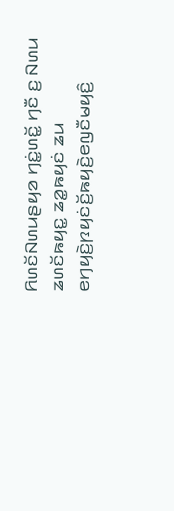ꤖꤛꤢꤩꤡꤛꤣꤔꤟꤤ ꤚꤢꤦ꤭ꤛꤢꤩ꤭ ꤚꤢꤪ ꤢ꤬ ꤡꤛꤣ ꤘꤛꤢꤩꤒꤟꤢ꤭ ꤘꤤ꤭ꤒꤟꤢꤦ ꤘꤣ ꤕꤚꤟꤢꤧ꤬ꤐꤟꤢꤦꤢꤩ꤬ꤒꤟꤢꤧ꤬ꤕꤜꤢꤪꤗꤟꤢꤨ꤬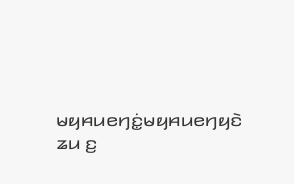ꤗꤟꤌꤣꤕꤚꤢꤦ꤭ꤗꤟꤌꤣꤕꤚꤟꤢꤧ ꤘꤣ ꤢ꤬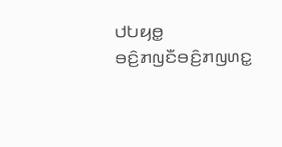ꤓꤝꤟꤥ꤭ ꤋꤢꤨ꤬ꤊꤜꤢꤪꤋꤢꤨ꤬ꤊꤜꤛꤢ꤭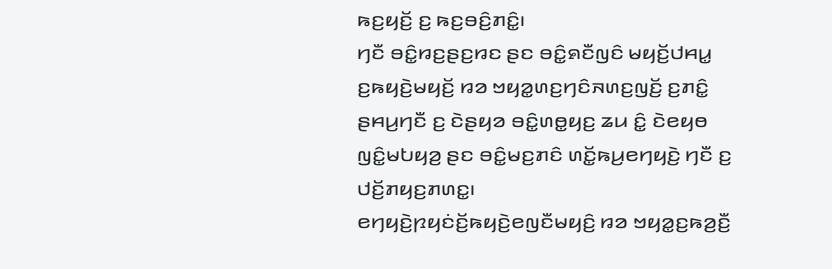ꤒꤢ꤬ꤟꤢꤩ꤬ ꤢ꤬ ꤒꤢ꤬ꤋꤢꤨ꤬ꤊꤢꤨ꤭꤯
ꤚꤢꤪ ꤋꤢꤨ꤭ꤙꤢ꤬ꤔꤢ꤬ꤙꤢ ꤔꤢ ꤋꤢꤨ꤭ꤎꤢꤪꤜꤢꤨ ꤗꤟꤢꤩ꤬ꤓꤌꤣ꤭ ꤢ꤬ꤒꤟꤢꤧ꤬ꤗꤟꤢꤩ꤬ ꤙꤤ ꤠꤟꤤ꤭ꤛꤢ꤬ꤚꤢꤨꤏꤛꤢ꤬ꤜꤢꤩ꤬ ꤢ꤬ꤊꤢꤨ꤭ ꤔꤌꤣ꤬ꤚꤢꤪ ꤢ꤬ ꤢꤧꤔꤟꤤ ꤋꤢꤨ꤭ꤛꤥ꤭ꤟꤢ꤬ ꤘꤣ ꤢꤨ꤭ ꤢꤧꤕꤟꤥ ꤜꤢꤨ꤭ꤗꤝꤟꤤ꤬ ꤔꤢ ꤋꤢꤨ꤭ꤗꤢ꤬ꤊꤢꤨ ꤛꤢꤩ꤭ꤒꤣ꤬ꤕꤚꤟꤢꤧ꤬ ꤚꤢꤪ ꤢ꤬ ꤓꤢꤩ꤬ꤊꤟꤢ꤬ꤊꤛꤢ꤭꤯
ꤕꤚꤟꤢꤧ꤬ꤐꤟꤢꤦꤢꤩ꤬ꤒꤟꤢꤧ꤬ꤕꤜꤢꤪꤗꤟꤢꤨ꤬ ꤙꤤ ꤠꤟꤤ꤭ꤢ꤬ꤒꤤ꤬ꤢꤪ꤬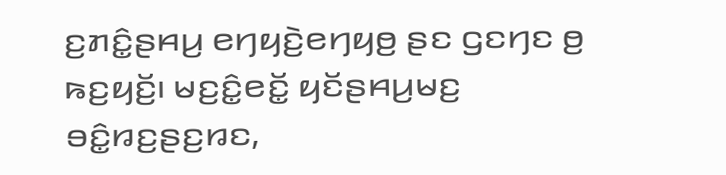ꤢ꤬ꤊꤢꤨ꤭ꤔꤌꤣ꤬ ꤕꤚꤟꤢꤧ꤬ꤕꤚꤟꤥ꤬ ꤔꤢ ꤞꤢꤚꤢ ꤥ꤬ ꤒꤢ꤬ꤟꤢꤩ꤬꤯ ꤗꤢ꤬ꤢꤨ꤭ꤕꤢꤩ꤭ ꤟꤢꤩꤔꤌꤣ꤬ꤗꤢ꤬ ꤋꤢꤨ꤭ꤙꤢ꤬ꤔꤢ꤬ꤙꤢ,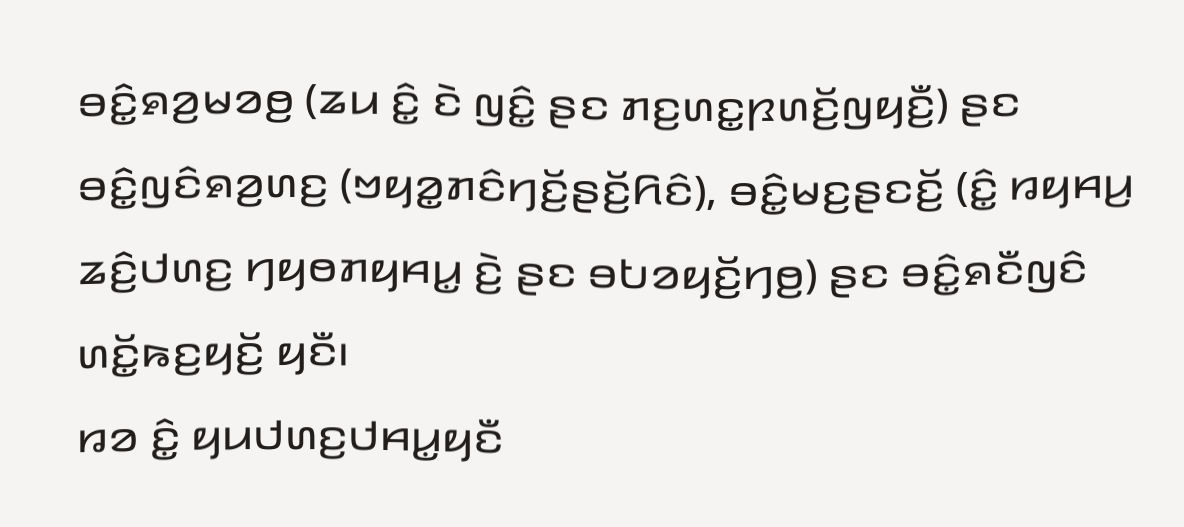ꤋꤢꤨ꤭ꤎꤤ꤬ꤗꤤꤥ꤬ (ꤘꤣ ꤢꤨ꤭ ꤢꤧ ꤜꤢꤨ꤭ ꤔꤢ ꤊꤢ꤬ꤛꤢ꤭ꤐꤛꤢꤩ꤬ꤜꤟꤢꤪ꤬) ꤔꤢ ꤋꤢꤨ꤭ꤜꤢꤨꤎꤤ꤬ꤛꤢ꤬ (ꤠꤟꤤ꤭ꤊꤢꤨꤚꤢꤩ꤬ꤔꤢꤩ꤬ꤖꤢꤨ), ꤋꤢꤨ꤭ꤗꤢ꤬ꤔꤢꤢꤩ꤬ (ꤢꤨ꤭ ꤙꤟꤌꤣ꤬ ꤘꤢꤨ꤬ꤓꤛꤢ꤬ ꤚꤟꤥꤊꤟꤌꤣ꤭ ꤢꤧ꤬ ꤔꤢ ꤋꤝꤤꤟꤢꤩ꤬ꤚꤥ꤬) ꤔꤢ ꤋꤢꤨ꤭ꤎꤢꤪꤜꤢꤨ ꤛꤢꤩ꤭ꤒꤢ꤬ꤟꤢꤩ꤬ ꤟꤢꤪ꤯
ꤙꤤ ꤢꤨ꤭ ꤟꤣꤓꤛꤢ꤬ꤓꤌꤣ꤭ꤟꤢꤪ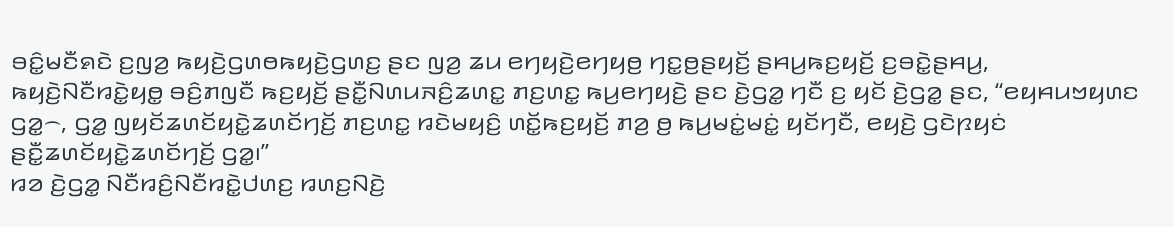ꤋꤢꤨ꤭ꤗꤢꤪꤎꤢꤧ ꤢ꤬ꤜꤤ꤬ ꤒꤟꤢꤧ꤬ꤞꤛꤥꤒꤟꤢꤧ꤬ꤞꤛꤢ꤬ ꤔꤢ ꤜꤤ꤬ ꤘꤣ ꤕꤚꤟꤢꤧ꤬ꤕꤚꤟꤥ꤬ ꤚꤢ꤭ꤥ꤬ꤔꤟꤢꤩ꤬ ꤔꤌꤣ꤬ꤒꤢ꤬ꤟꤢꤩ꤬ ꤢ꤬ꤋꤢꤧ꤭ꤔꤌꤣ꤬, ꤒꤟꤢꤧ꤬ꤡꤢꤪꤙꤢꤧ꤭ꤟꤥ꤭ ꤋꤢꤨ꤬ꤊꤜꤢꤪ ꤒꤢ꤬ꤟꤢꤩ꤬ ꤔꤢꤪ꤭ꤡꤛꤣꤏꤢꤨ꤬ꤘꤛꤢ꤭ ꤊꤢ꤬ꤛꤢ꤭ ꤒꤣ꤬ꤕꤚꤟꤢꤧ꤬ ꤔꤢ ꤢꤧ꤬ꤞꤤ꤭ ꤚꤢꤪ ꤢ꤬ ꤟꤢꤩ ꤢꤧ꤬ꤞꤤ꤭ ꤔꤢ, “ꤕꤟꤌꤣꤠꤟꤛꤢ ꤞꤤ꤭꤮, ꤞꤤ꤭ ꤜꤟꤢꤩꤘꤛꤢꤩꤟꤢꤧ꤭ꤘꤛꤢꤩꤚꤢꤩ꤬ ꤊꤢ꤬ꤛꤢ꤭ ꤙꤢꤧꤗꤟꤢꤨ꤬ ꤛꤢꤩ꤭ꤒꤢ꤬ꤟꤢꤩ꤬ ꤊꤤ꤬ ꤥ꤬ ꤒꤣ꤬ꤗꤢꤦ꤭ꤗꤢꤦ꤭ ꤟꤢꤩꤚꤢꤪ, ꤕꤟꤢꤧ꤬ ꤞꤢꤧꤐꤟꤢꤦ ꤔꤢꤪ꤭ꤘꤛꤢꤩꤟꤢꤧ꤭ꤘꤛꤢꤩꤚꤢꤩ꤬ ꤞꤤ꤭꤯”
ꤙꤤ ꤢꤧ꤬ꤞꤤ꤭ ꤡꤢꤪꤙꤢꤨ꤬ꤡꤢꤪꤙꤢꤧ꤭ꤓꤛꤢ꤬ ꤙꤛꤢ꤬ꤡꤢꤧ꤬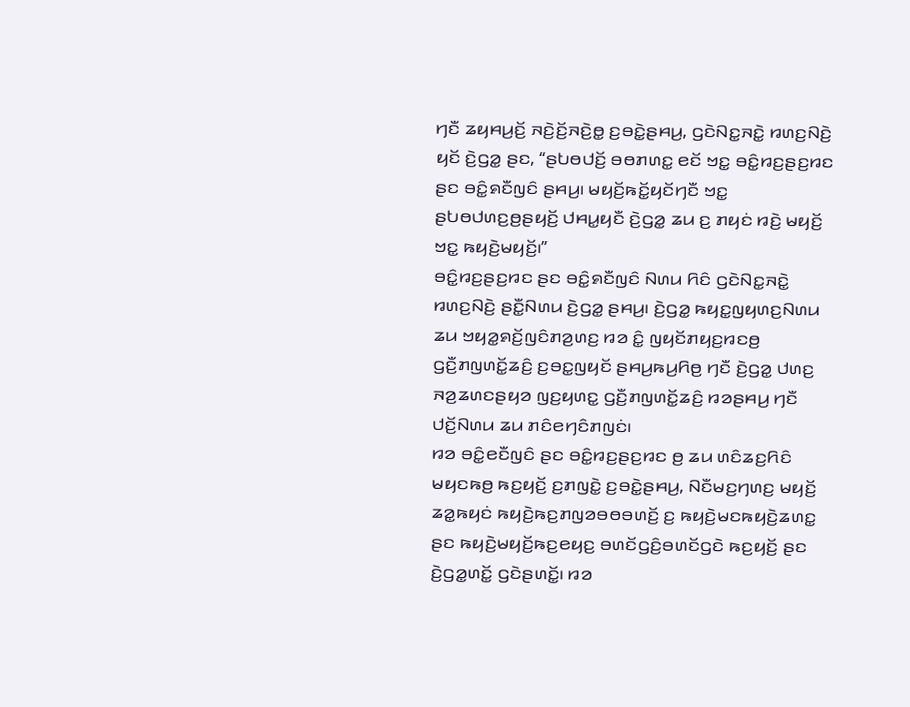ꤚꤢꤪ ꤘꤟꤌꤣ꤬ꤢꤩ꤬ ꤏꤢꤧ꤬ꤢꤩ꤬ꤏꤢꤧ꤬ꤥ꤭ ꤢ꤬ꤋꤢꤧ꤭ꤔꤌꤣ꤬, ꤞꤢꤧꤡꤢ꤭ꤏꤢꤧ꤭ ꤙꤛꤢ꤬ꤡꤢꤧ꤬ ꤟꤢꤩ ꤢꤧ꤬ꤞꤤ꤭ ꤔꤢ, “ꤔꤝꤥꤓꤢꤩ꤬ ꤋꤥꤊꤛꤢ꤭ ꤕꤢꤩ ꤠꤢ꤭ ꤋꤢꤨ꤭ꤙꤢ꤬ꤔꤢ꤬ꤙꤢ ꤔꤢ ꤋꤢꤨ꤭ꤎꤢꤪꤜꤢꤨ ꤔꤌꤣ꤬꤯ ꤗꤟꤢꤩ꤬ꤒꤢꤩ꤭ꤟꤢꤩꤚꤢꤪ ꤠꤢ꤭ ꤔꤝꤥꤓꤛꤢ꤬ꤥ꤬ꤔꤟꤢꤩ꤬ ꤓꤌꤣ꤭ꤟꤢꤪ ꤢꤧ꤬ꤞꤤ꤭ ꤘꤣ ꤢ꤬ ꤊꤟꤢꤦ ꤙꤢꤧ꤬ ꤗꤟꤢꤩ꤬ ꤠꤢ꤭ ꤒꤟꤢꤧ꤬ꤗꤟꤢꤩ꤬꤯”
ꤋꤢꤨ꤭ꤙꤢ꤬ꤔꤢ꤬ꤙꤢ ꤔꤢ ꤋꤢꤨ꤭ꤎꤢꤪꤜꤢꤨ ꤡꤛꤣ ꤖꤢꤨ ꤞꤢꤧꤡꤢ꤭ꤏꤢꤧ꤭ ꤙꤛꤢ꤬ꤡꤢꤧ꤬ ꤔꤢꤪ꤭ꤡꤛꤣ ꤢꤧ꤬ꤞꤤ꤭ ꤔꤌꤣ꤬꤯ ꤢꤧ꤬ꤞꤤ꤭ ꤒꤟꤢ꤭ꤜꤟꤛꤢ꤬ꤡꤛꤣ ꤘꤣ ꤠꤟꤤ꤭ꤎꤢꤩ꤬ꤜꤢꤨꤊꤤ꤬ꤛꤢ꤬ ꤙꤤ ꤢꤨ꤭ ꤜꤟꤢꤩꤊꤟꤢ꤬ꤙꤢꤥ꤬ ꤞꤢꤪ꤬ꤊꤜꤛꤢꤩ꤭ꤘꤢꤨ꤬ ꤢ꤬ꤋꤢ꤭ꤜꤟꤢꤩ ꤔꤌꤣ꤬ꤒꤣ꤬ꤖꤥ꤬ ꤚꤢꤪ ꤢꤧ꤬ꤞꤤ꤭ ꤓꤛꤢ꤬ ꤏꤤ꤬ꤘꤛꤢꤔꤟꤤ ꤜꤢ꤬ꤟꤛꤢ꤭ ꤞꤢꤪ꤬ꤊꤜꤛꤢꤩ꤭ꤘꤢꤨ꤬ ꤙꤤꤔꤌꤣ꤬ ꤚꤢꤪ ꤓꤢꤩ꤬ꤡꤛꤣ ꤘꤣ ꤊꤢꤨꤕꤚꤢꤨꤊꤜꤢꤦ꤯
ꤙꤤ ꤋꤢꤨ꤭ꤕꤢꤪꤜꤢꤨ ꤔꤢ ꤋꤢꤨ꤭ꤙꤢ꤬ꤔꤢ꤬ꤙꤢ ꤥ꤬ ꤘꤣ ꤛꤢꤨꤘꤢ꤬ꤖꤢꤨ ꤗꤟꤢꤒꤥ꤬ ꤒꤢ꤬ꤟꤢꤩ꤬ ꤢ꤬ꤊꤜꤢꤧ꤭ ꤢ꤬ꤋꤢꤧ꤭ꤔꤌꤣ꤬, ꤡꤢꤪꤗꤢ꤬ꤚꤛꤢ꤬ ꤗꤟꤢꤩ꤬ ꤘꤤ꤭ꤒꤟꤢꤦ ꤒꤟꤢꤧ꤬ꤒꤢ꤬ꤊꤜꤤꤋꤥꤋꤛꤢꤩ꤬ ꤢ꤬ ꤒꤟꤢꤧ꤬ꤗꤢꤒꤟꤢꤧ꤬ꤘꤛꤢ꤭ ꤔꤢ ꤒꤟꤢꤧ꤬ꤗꤟꤢꤩ꤬ꤒꤢ꤬ꤕꤟꤢ꤬ ꤋꤛꤢꤩꤞꤢꤨ꤬ꤋꤛꤢꤩꤞꤢꤧ ꤒꤢ꤬ꤟꤢꤩ꤬ ꤔꤢ ꤢꤧ꤬ꤞꤤ꤭ꤛꤢꤩ꤭ ꤞꤢꤧꤔꤛꤢꤩ꤭꤯ ꤙꤤ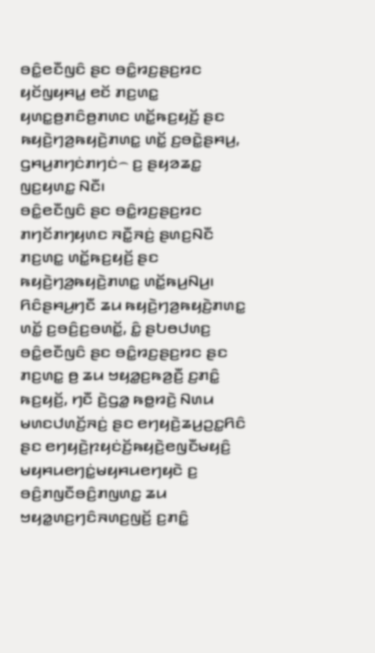ꤋꤢꤨ꤭ꤕꤢꤪꤜꤢꤨ ꤔꤢ ꤋꤢꤨ꤭ꤙꤢ꤬ꤔꤢ꤬ꤙꤢ ꤟꤢꤩꤜꤟꤌꤣ꤭ ꤕꤢꤩ ꤊꤢ꤬ꤛꤢ꤭ ꤟꤛꤢ꤭ꤥ꤬ꤊꤢꤨꤥ꤬ꤊꤛꤢ ꤛꤢꤩ꤭ꤒꤢ꤬ꤟꤢꤩ꤬ ꤔꤢ ꤒꤟꤢꤧ꤬ꤚꤤ꤬ꤒꤟꤢꤧ꤬ꤊꤛꤢ꤭ ꤛꤢꤩ꤭ ꤢ꤬ꤋꤢꤧ꤭ꤔꤌꤣ꤬, ꤞꤌꤣ꤬ꤊꤚꤢꤦꤊꤚꤢꤦ꤮ ꤢ꤬ ꤔꤟꤤꤘꤢ꤭ ꤜꤢ꤬ꤟꤛꤢ꤭ ꤡꤢꤪ꤯
ꤋꤢꤨ꤭ꤕꤢꤪꤜꤢꤨ ꤔꤢ ꤋꤢꤨ꤭ꤙꤢ꤬ꤔꤢ꤬ꤙꤢ ꤊꤚꤢꤩꤊꤚꤟꤛꤢ ꤏꤢꤪ꤭ꤏꤢꤦ꤬ ꤔꤛꤢ꤬ꤡꤢꤪ ꤊꤢ꤬ꤛꤢ꤭ ꤛꤢꤩ꤭ꤒꤢ꤬ꤟꤢꤩ꤬ ꤔꤢ ꤒꤟꤢꤧ꤬ꤚꤤ꤬ꤒꤟꤢꤧ꤬ꤊꤛꤢ꤭ ꤛꤢꤩ꤭ꤒꤣ꤬ꤡꤣ꤬꤯ ꤖꤢꤨꤔꤌꤣ꤬ꤚꤢꤪ ꤘꤣ ꤒꤟꤢꤧ꤬ꤚꤤ꤬ꤒꤟꤢꤧ꤬ꤊꤛꤢ꤭ ꤛꤢꤩ꤭ ꤢ꤬ꤋꤢꤨ꤬ꤢ꤬ꤋꤛꤢꤩ꤭, ꤢꤨ꤭ ꤔꤝꤥꤓꤛꤢ꤬ ꤋꤢꤨ꤭ꤕꤢꤪꤜꤢꤨ ꤔꤢ ꤋꤢꤨ꤭ꤙꤢ꤬ꤔꤢ꤬ꤙꤢ ꤔꤢ ꤊꤢ꤬ꤛꤢ꤭ ꤥ꤬ ꤘꤣ ꤠꤟꤤ꤭ꤢ꤬ꤒꤤ꤬ꤢꤪ꤬ ꤢ꤬ꤊꤢꤨ꤭ ꤒꤢ꤬ꤟꤢꤩ꤬, ꤚꤢꤪ ꤢꤧ꤬ꤞꤤ꤭ ꤒꤥ꤭ꤙꤢꤧ꤬ ꤡꤛꤣ ꤗꤛꤢꤓꤛꤢꤩ꤬ꤏꤢꤦ꤬ ꤔꤢ ꤕꤚꤟꤢꤧ꤬ꤘꤣ꤬ꤑꤢ꤭ꤖꤢꤨ ꤔꤢ ꤕꤚꤟꤢꤧ꤬ꤐꤟꤢꤦꤢꤩ꤬ꤒꤟꤢꤧ꤬ꤕꤜꤢꤪꤗꤟꤢꤨ꤬ ꤗꤟꤌꤣꤕꤚꤢꤦ꤭ꤗꤟꤌꤣꤕꤚꤟꤢꤧ ꤢ꤬ ꤋꤢꤨ꤬ꤊꤜꤢꤪꤋꤢꤨ꤬ꤊꤜꤛꤢ꤭ ꤘꤣ ꤠꤟꤤ꤭ꤛꤢ꤬ꤚꤢꤨꤏꤛꤢ꤬ꤜꤢꤩ꤬ ꤢ꤬ꤊꤢꤨ꤭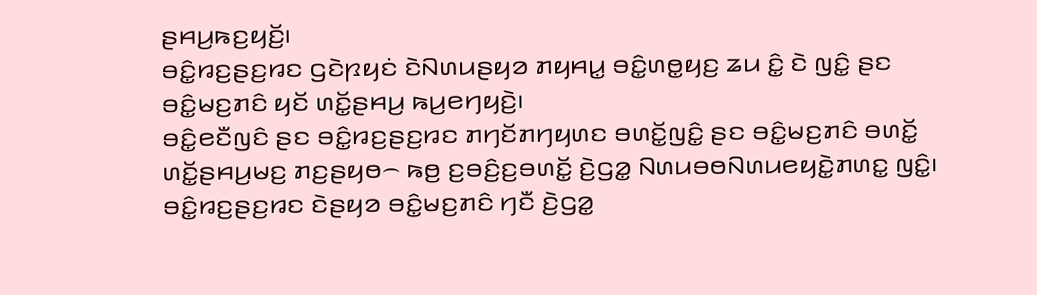ꤔꤌꤣ꤬ꤒꤢ꤬ꤟꤢꤩ꤬꤯
ꤋꤢꤨ꤭ꤙꤢ꤬ꤔꤢ꤬ꤙꤢ ꤞꤢꤧꤐꤟꤢꤦ ꤢꤧꤡꤛꤣꤔꤟꤤ ꤊꤟꤌꤣ꤭ ꤋꤢꤨ꤭ꤛꤥ꤭ꤟꤢ꤬ ꤘꤣ ꤢꤨ꤭ ꤢꤧ ꤜꤢꤨ꤭ ꤔꤢ ꤋꤢꤨ꤭ꤗꤢ꤬ꤊꤢꤨ ꤟꤢꤩ ꤛꤢꤩ꤭ꤔꤌꤣ꤬ ꤒꤣ꤬ꤕꤚꤟꤢꤧ꤬꤯
ꤋꤢꤨ꤭ꤕꤢꤪꤜꤢꤨ ꤔꤢ ꤋꤢꤨ꤭ꤙꤢ꤬ꤔꤢ꤬ꤙꤢ ꤊꤚꤢꤩꤊꤚꤟꤛꤢ ꤋꤛꤢꤩ꤭ꤜꤢꤨ꤭ ꤔꤢ ꤋꤢꤨ꤭ꤗꤢ꤬ꤊꤢꤨ ꤋꤛꤢꤩ꤭ ꤛꤢꤩ꤭ꤔꤌꤣ꤬ꤗꤢ꤬ ꤊꤢ꤬ꤔꤟꤥ꤮ ꤒꤥ꤬ ꤢ꤬ꤋꤢꤨ꤬ꤢ꤬ꤋꤛꤢꤩ꤭ ꤢꤧ꤬ꤞꤤ꤭ ꤡꤛꤣꤋꤥꤡꤛꤣꤕꤟꤢꤧ꤭ꤊꤛꤢ꤭ ꤜꤢꤨ꤭꤯ ꤋꤢꤨ꤭ꤙꤢ꤬ꤔꤢ꤬ꤙꤢ ꤢꤧꤔꤟꤤ ꤋꤢꤨ꤭ꤗꤢ꤬ꤊꤢꤨ ꤚꤢꤪ ꤢꤧ꤬ꤞꤤ꤭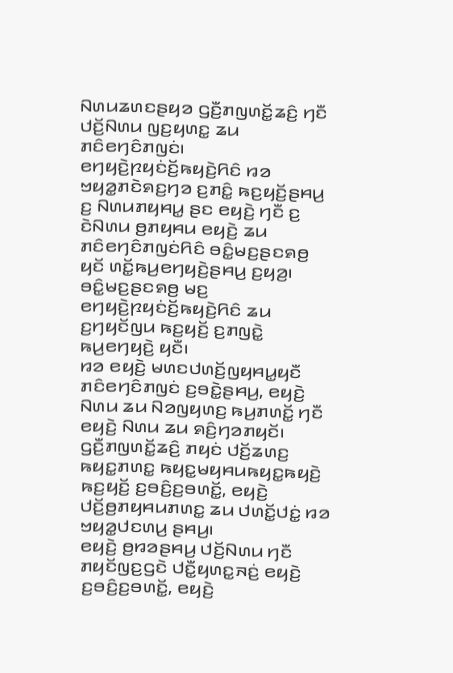ꤡꤛꤣꤘꤛꤢꤔꤟꤤ ꤞꤢꤪ꤬ꤊꤜꤛꤢꤩ꤭ꤘꤢꤨ꤬ ꤚꤢꤪ ꤓꤢꤩ꤬ꤡꤛꤣ ꤜꤢ꤬ꤟꤛꤢ꤭ ꤘꤣ ꤊꤢꤨꤕꤚꤢꤨꤊꤜꤢꤦ꤯
ꤕꤚꤟꤢꤧ꤬ꤐꤟꤢꤦꤢꤩ꤬ꤒꤟꤢꤧ꤬ꤖꤢꤨ ꤙꤤ ꤠꤟꤤ꤭ꤊꤢꤧꤎꤢ꤬ꤚꤤ ꤢ꤬ꤊꤢꤨ꤭ ꤒꤢ꤬ꤟꤢꤩ꤬ꤔꤌꤣ꤬ ꤢ꤬ ꤡꤛꤣꤊꤟꤌꤣ꤭ ꤔꤢ ꤕꤟꤢꤧ꤬ ꤚꤢꤪ ꤢ꤬ ꤢꤧꤡꤛꤣ ꤥ꤬ꤊꤟꤌꤣ ꤕꤟꤢꤧ꤬ ꤘꤣ ꤊꤢꤨꤕꤚꤢꤨꤊꤜꤢꤦꤖꤢꤨ ꤋꤢꤨ꤭ꤗꤢ꤬ꤔꤢꤎꤥ꤬ ꤟꤢꤩ ꤛꤢꤩ꤭ꤒꤣ꤬ꤕꤚꤟꤢꤧ꤬ꤔꤌꤣ꤬ ꤢ꤬ꤟꤤ꤬꤯ ꤋꤢꤨ꤭ꤗꤢ꤬ꤔꤢꤎꤥ꤬ ꤗꤢ꤬ ꤕꤚꤟꤢꤧ꤬ꤐꤟꤢꤦꤢꤩ꤬ꤒꤟꤢꤧ꤬ꤖꤢꤨ ꤘꤣ ꤢ꤬ꤚꤟꤢꤩꤜꤣ ꤒꤢ꤬ꤟꤢꤩ꤬ ꤢ꤬ꤊꤜꤢꤧ꤭ ꤒꤣ꤬ꤕꤚꤟꤢꤧ꤬ ꤟꤢꤪ꤯
ꤙꤤ ꤕꤟꤢꤧ꤬ ꤗꤛꤢꤓꤛꤢꤩ꤬ꤜꤟꤌꤣ꤭ꤟꤢꤪ ꤊꤢꤨꤕꤚꤢꤨꤊꤜꤢꤦ ꤢ꤬ꤋꤢꤧ꤭ꤔꤌꤣ꤬, ꤕꤟꤢꤧ꤬ ꤡꤛꤣ ꤘꤣ ꤡꤤꤜꤟꤛꤢ꤬ ꤒꤣ꤬ꤊꤛꤢꤩ꤭ ꤚꤢꤪ ꤕꤟꤢꤧ꤬ ꤡꤛꤣ ꤘꤣ ꤎꤢꤨ꤬ꤚꤤꤊꤟꤢꤩ꤯ ꤞꤢꤪ꤬ꤊꤜꤛꤢꤩ꤭ꤘꤢꤨ꤬ ꤊꤟꤢꤦ ꤓꤢꤩ꤬ꤘꤛꤢ꤬ ꤒꤟꤢ꤭ꤊꤛꤢ꤭ ꤒꤟꤢ꤭ꤗꤟꤌꤣꤒꤟꤢ꤭ꤒꤟꤢꤧ꤬ ꤒꤢ꤬ꤟꤢꤩ꤬ ꤢ꤬ꤋꤢꤨ꤬ꤢ꤬ꤋꤛꤢꤩ꤭, ꤕꤟꤢꤧ꤬ ꤓꤢꤩ꤬ꤥ꤬ꤊꤟꤌꤣꤊꤛꤢ꤭ ꤘꤣ ꤓꤛꤢꤩ꤭ꤓꤢꤦ꤭ ꤙꤤ ꤠꤟꤤ꤭ꤓꤢꤛꤣ꤬ ꤔꤌꤣ꤬꤯
ꤕꤟꤢꤧ꤬ ꤥ꤬ꤙꤤꤔꤌꤣ꤬ ꤓꤢꤩ꤬ꤡꤛꤣ ꤚꤢꤪ ꤊꤟꤢꤩꤜꤢ꤬ꤞꤢꤧ ꤓꤢꤪ꤭ꤟꤛꤢ꤭ꤏꤢꤦ꤬ ꤕꤟꤢꤧ꤬ ꤢ꤬ꤋꤢꤨ꤬ꤢ꤬ꤋꤛꤢꤩ꤭, ꤕꤟꤢꤧ꤬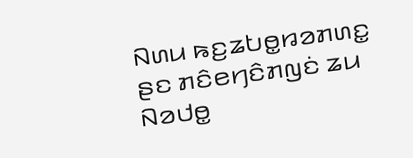ꤡꤛꤣ ꤒꤢ꤬ꤘꤝꤥ꤭ꤙꤤꤊꤛꤢ꤭ ꤔꤢ ꤊꤢꤨꤕꤚꤢꤨꤊꤜꤢꤦ ꤘꤣ ꤡꤤꤓꤥ꤭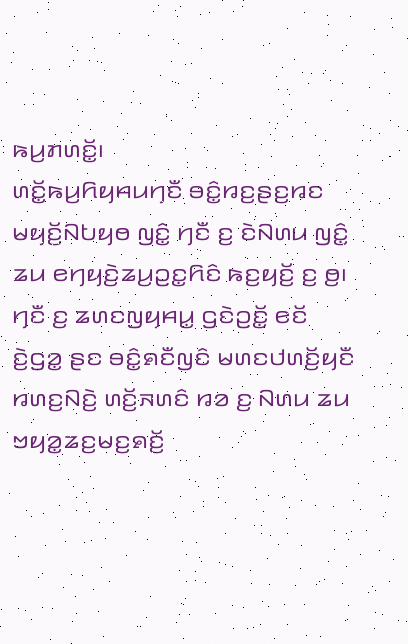ꤒꤣ꤬ꤊꤛꤢꤩ꤭꤯
ꤛꤢꤩ꤭ꤒꤣ꤬ꤖꤟꤌꤣꤚꤢꤪ ꤋꤢꤨ꤭ꤙꤢ꤬ꤔꤢ꤬ꤙꤢ ꤗꤟꤢꤩ꤬ꤡꤝꤟꤥ ꤜꤢꤨ꤭ ꤚꤢꤪ ꤢ꤬ ꤢꤧꤡꤛꤣ ꤜꤢꤨ꤭ ꤘꤣ ꤕꤚꤟꤢꤧ꤬ꤘꤣ꤬ꤑꤢ꤭ꤖꤢꤨ ꤒꤢ꤬ꤟꤢꤩ꤬ ꤢ꤬ ꤥ꤬꤯ ꤚꤢꤪ ꤢ꤬ ꤘꤛꤢꤜꤟꤌꤣ꤭ ꤞꤢꤧꤑꤢꤩ꤭ ꤕꤢꤩ ꤢꤧ꤬ꤞꤤ꤭ ꤔꤢ ꤋꤢꤨ꤭ꤎꤢꤪꤜꤢꤨ ꤗꤛꤢꤓꤛꤢꤩ꤬ꤟꤢꤪ ꤙꤛꤢ꤬ꤡꤢꤧ꤬ ꤛꤢꤩ꤬ꤏꤛꤢꤨ ꤙꤤ ꤢ꤬ ꤡꤛꤣ ꤘꤣ ꤠꤟꤤ꤭ꤘꤢ꤬ꤗꤢ꤬ꤎꤢꤩ꤬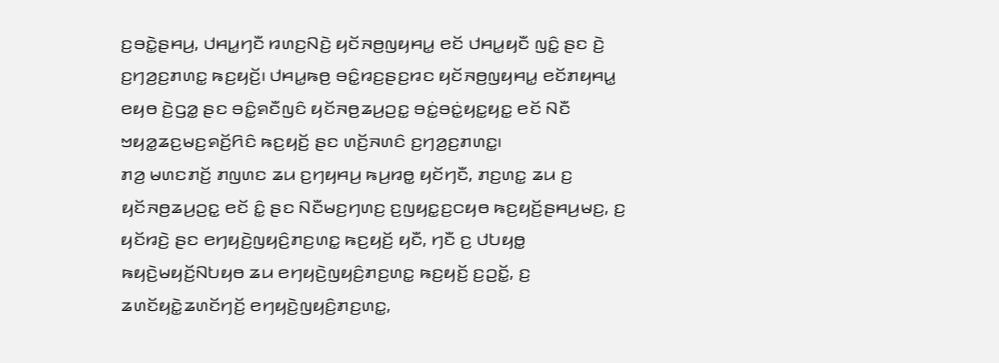ꤢ꤬ꤋꤢꤧ꤭ꤔꤌꤣ꤬, ꤓꤌꤣ꤭ꤚꤢꤪ ꤙꤛꤢ꤬ꤡꤢꤧ꤬ ꤟꤢꤩꤏꤥ꤬ꤜꤟꤌꤣ꤭ ꤕꤢꤩ ꤓꤌꤣ꤭ꤟꤢꤪ ꤜꤢꤨ꤭ ꤔꤢ ꤢꤧ꤬ ꤢ꤬ꤚꤤ꤬ꤢ꤬ꤊꤛꤢ꤭ ꤒꤢ꤬ꤟꤢꤩ꤬꤯ ꤓꤌꤣ꤭ꤒꤥ꤬ ꤋꤢꤨ꤭ꤙꤢ꤬ꤔꤢ꤬ꤙꤢ ꤟꤢꤩꤏꤥ꤬ꤜꤟꤌꤣ꤭ ꤕꤢꤩꤊꤟꤌꤣ꤭ ꤕꤟꤥ ꤢꤧ꤬ꤞꤤ꤭ ꤔꤢ ꤋꤢꤨ꤭ꤎꤢꤪꤜꤢꤨ ꤟꤢꤩꤏꤥ꤬ꤘꤣ꤬ꤑꤢ꤭ ꤋꤢꤦ꤭ꤋꤢꤦ꤭ꤟꤢ꤭ꤟꤢ꤭ ꤕꤢꤩ ꤡꤢꤪ ꤠꤟꤤ꤭ꤘꤢ꤬ꤗꤢ꤬ꤎꤢꤩ꤬ꤖꤢꤨ ꤒꤢ꤬ꤟꤢꤩ꤬ ꤔꤢ ꤛꤢꤩ꤬ꤏꤛꤢꤨ ꤢ꤬ꤚꤤ꤬ꤢ꤬ꤊꤛꤢ꤭꤯
ꤊꤤ꤬ ꤗꤛꤢꤊꤢꤩ꤬ ꤊꤜꤛꤢ ꤘꤣ ꤢ꤬ꤚꤟꤌꤣ꤬ ꤒꤣ꤬ꤙꤥ꤭ ꤟꤢꤩꤚꤢꤪ, ꤊꤢ꤬ꤛꤢ꤭ ꤘꤣ ꤢ꤬ ꤟꤢꤩꤏꤥ꤬ꤘꤣ꤬ꤑꤢ꤭ ꤕꤢꤩ ꤢꤨ꤭ ꤔꤢ ꤡꤢꤪꤗꤢ꤬ꤚꤛꤢ꤬ ꤢ꤬ꤜꤟꤢ꤭ꤢ꤬ꤍꤟꤥ ꤒꤢ꤬ꤟꤢꤩ꤬ꤔꤌꤣ꤬ꤗꤢ꤬, ꤢ꤬ ꤟꤢꤩꤙꤢꤧ꤬ ꤔꤢ ꤕꤚꤟꤢꤧ꤬ꤜꤟꤢꤨ꤬ꤊꤢ꤬ꤛꤢ꤭ ꤒꤢ꤬ꤟꤢꤩ꤬ ꤟꤢꤪ, ꤚꤢꤪ ꤢ꤬ ꤓꤝꤟꤥ꤭ ꤒꤟꤢꤧ꤬ꤗꤟꤢꤩ꤬ꤡꤝꤟꤥ ꤘꤣ ꤕꤚꤟꤢꤧ꤬ꤜꤟꤢꤨ꤬ꤊꤢ꤬ꤛꤢ꤭ ꤒꤢ꤬ꤟꤢꤩ꤬ ꤢ꤬ꤑꤢꤩ꤭, ꤢ꤬ ꤘꤛꤢꤩꤟꤢꤧ꤭ꤘꤛꤢꤩꤚꤢꤩ꤬ ꤕꤚꤟꤢꤧ꤬ꤜꤟꤢꤨ꤬ꤊꤢ꤬ꤛꤢ꤭,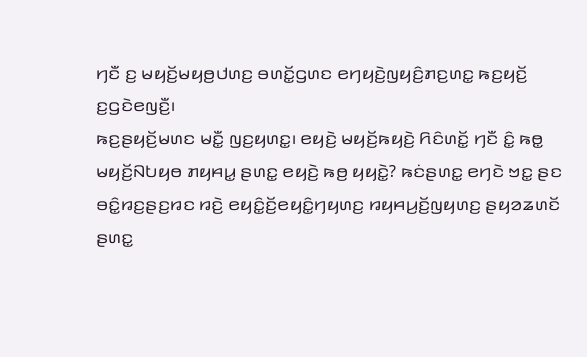ꤚꤢꤪ ꤢ꤬ ꤗꤟꤢꤩ꤬ꤗꤟꤥ꤬ꤓꤛꤢ꤬ ꤋꤛꤢꤩ꤭ꤞꤛꤢ ꤕꤚꤟꤢꤧ꤬ꤜꤟꤢꤨ꤬ꤊꤢ꤬ꤛꤢ꤭ ꤒꤢ꤬ꤟꤢꤩ꤬ ꤢ꤬ꤞꤢꤧꤕꤜꤢꤪ꤬꤯
ꤒꤢ꤬ꤔꤟꤢꤩ꤬ꤗꤛꤢ ꤗꤢꤪ꤭ ꤜꤢ꤬ꤟꤛꤢ꤭꤯ ꤕꤟꤢꤧ꤬ ꤗꤟꤢꤩ꤬ꤒꤟꤢꤧ꤬ ꤖꤢꤨꤛꤢꤩ꤭ ꤚꤢꤪ ꤢꤨ꤭ ꤒꤥ꤭ ꤗꤟꤢꤩ꤬ꤡꤝꤟꤥ ꤊꤟꤌꤣ꤭ ꤔꤛꤢ꤭ ꤕꤟꤢꤧ꤬ ꤒꤥ꤬ ꤟꤟꤢꤧ꤭? ꤒꤢꤦꤔꤛꤢ꤭ ꤕꤚꤢꤧ ꤠꤢ꤭ ꤔꤢ ꤋꤢꤨ꤭ꤙꤢ꤬ꤔꤢ꤬ꤙꤢ ꤙꤢꤧ꤬ ꤕꤟꤢꤨ꤭ꤢꤩ꤬ꤕꤟꤢꤨ꤭ꤚꤟꤛꤢ꤬ ꤙꤟꤌꤣ꤬ꤢꤩ꤬ꤜꤟꤛꤢ꤬ ꤔꤟꤤꤘꤛꤢꤩ ꤔꤛꤢ꤭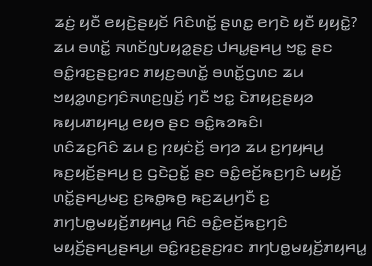ꤘꤢꤦ꤬ ꤟꤢꤪ ꤕꤟꤢꤧ꤬ꤔꤟꤢꤩ ꤖꤢꤨꤛꤢꤩ꤭ ꤔꤛꤢ꤭ ꤕꤚꤢꤧ ꤟꤢꤪ ꤟꤟꤢꤧ꤭?
ꤘꤣ ꤋꤛꤢꤩ꤭ ꤏꤛꤢꤩꤜꤝꤟꤤ꤭ꤔꤢ꤬ ꤓꤌꤣ꤭ꤔꤌꤣ꤬ ꤠꤢ꤭ ꤔꤢ ꤋꤢꤨ꤭ꤙꤢ꤬ꤔꤢ꤬ꤙꤢ ꤊꤟꤢ꤬ꤋꤛꤢꤩ꤭ ꤋꤛꤢꤩ꤭ꤞꤛꤢ ꤘꤣ ꤠꤟꤤ꤭ꤛꤢ꤬ꤚꤢꤨꤏꤛꤢ꤬ꤜꤢꤩ꤬ ꤚꤢꤪ ꤠꤢ꤭ ꤢꤧꤊꤟꤢ꤬ꤔꤟꤤ ꤒꤟꤣꤊꤟꤌꤣ꤭ ꤕꤟꤥ ꤔꤢ ꤋꤢꤨ꤭ꤒꤤꤒꤢꤨ꤯
ꤛꤢꤨꤘꤢ꤬ꤖꤢꤨ ꤘꤣ ꤢ꤬ ꤐꤟꤢꤦꤢꤩ꤬ ꤋꤚꤤ ꤘꤣ ꤢ꤬ꤚꤟꤌꤣ꤬ ꤒꤢ꤬ꤟꤢꤩ꤬ꤔꤌꤣ꤬ ꤢ꤬ ꤞꤢꤧꤑꤢꤩ꤭ ꤔꤢ ꤋꤢꤨ꤭ꤕꤢꤩ꤬ꤒꤢ꤬ꤚꤢꤨ ꤗꤟꤢꤩ꤬ ꤛꤢꤩ꤭ꤔꤌꤣ꤬ꤗꤢ꤬ ꤢ꤬ꤒꤥ꤭ꤒꤥ꤬ ꤒꤢ꤬ꤘꤣ꤬ꤚꤢꤪ ꤢ꤬ ꤊꤚꤝꤥ꤭ꤗꤟꤢꤩ꤬ꤊꤟꤌꤣ꤭ ꤖꤢꤨ ꤋꤢꤨ꤭ꤕꤢꤩ꤬ꤒꤢ꤬ꤚꤢꤨ ꤗꤟꤢꤩ꤬ꤔꤌꤣ꤬ꤔꤌꤣ꤬꤯ ꤋꤢꤨ꤭ꤙꤢ꤬ꤔꤢ꤬ꤙꤢ ꤊꤚꤝꤥ꤭ꤗꤟꤢꤩ꤬ꤊꤟꤌꤣ꤭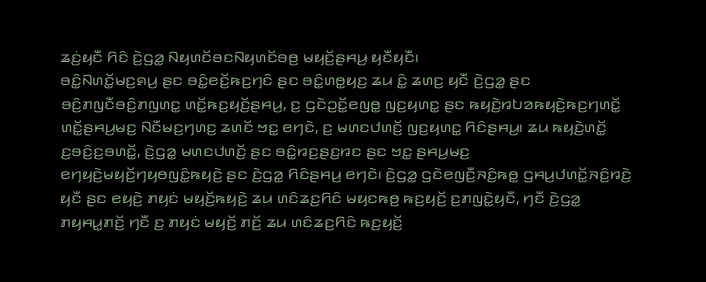ꤘꤢꤦ꤬ꤟꤢꤪ ꤖꤢꤨ ꤢꤧ꤬ꤞꤤ꤭ ꤡꤟꤛꤢꤩꤋꤢꤡꤟꤛꤢꤩꤋꤥ꤬ ꤗꤟꤢꤩ꤬ꤔꤌꤣ꤬ ꤟꤢꤪꤟꤢꤪ꤯
ꤋꤢꤨ꤭ꤡꤛꤢꤩ꤭ꤗꤢ꤬ꤎꤣ꤬ ꤔꤢ ꤋꤢꤨ꤭ꤕꤢꤩ꤬ꤒꤢ꤬ꤚꤢꤨ ꤔꤢ ꤋꤢꤨ꤭ꤛꤥ꤭ꤟꤢ꤬ ꤘꤣ ꤢꤨ꤭ ꤘꤛꤢ꤬ ꤟꤢꤪ ꤢꤧ꤬ꤞꤤ꤭ ꤔꤢ ꤋꤢꤨ꤬ꤊꤜꤢꤪꤋꤢꤨ꤬ꤊꤜꤛꤢ꤭ ꤛꤢꤩ꤭ꤒꤢ꤬ꤟꤢꤩ꤬ꤔꤌꤣ꤬, ꤢ꤬ ꤞꤢꤧꤑꤢꤩ꤭ꤕꤜꤥ꤭ ꤜꤢ꤬ꤟꤛꤢ꤭ ꤔꤢ ꤒꤟꤢꤧ꤬ꤙꤝꤤꤒꤟꤢꤧ꤬ꤒꤢ꤬ꤚꤛꤢꤩ꤭ ꤛꤢꤩ꤭ꤔꤌꤣ꤬ꤗꤢ꤬ ꤡꤢꤪꤗꤢ꤬ꤚꤛꤢ꤬ ꤘꤛꤢꤩ ꤠꤢ꤭ ꤕꤚꤢꤧ, ꤢ꤬ ꤗꤛꤢꤓꤛꤢꤩ꤬ ꤜꤢ꤬ꤟꤛꤢ꤭ ꤖꤢꤨꤔꤌꤣ꤬꤯ ꤘꤣ ꤒꤟꤢꤧ꤬ꤛꤢꤩ꤭ ꤢ꤬ꤋꤢꤨ꤬ꤢ꤬ꤋꤛꤢꤩ꤭, ꤢꤧ꤬ꤞꤤ꤭ ꤗꤛꤢꤓꤛꤢꤩ꤬ ꤔꤢ ꤋꤢꤨ꤭ꤙꤢ꤬ꤔꤢ꤬ꤙꤢ ꤔꤢ ꤠꤢ꤭ ꤔꤌꤣ꤬ꤗꤢ꤬ ꤕꤚꤟꤢꤧ꤬ꤗꤟꤢꤩ꤬ꤚꤟꤥꤜꤢꤨ꤭ꤒꤟꤢꤧ꤬ ꤔꤢ ꤢꤧ꤬ꤞꤤ꤭ ꤖꤢꤨꤔꤌꤣ꤬ ꤕꤚꤢꤧ꤯ ꤢꤧ꤬ꤞꤤ꤭ ꤞꤢꤧꤕꤜꤢꤪ꤬ꤏꤢꤨ꤬ꤒꤥ꤭ ꤞꤌꤣ꤬ꤓꤛꤢꤩ꤭ꤏꤢꤨ꤬ꤙꤢꤧ꤬ ꤟꤢꤪ ꤔꤢ ꤕꤟꤢꤧ꤬ ꤊꤟꤢꤦ ꤗꤟꤢꤩ꤬ꤒꤟꤢꤧ꤬ ꤘꤣ ꤛꤢꤨꤘꤢ꤬ꤖꤢꤨ ꤗꤟꤢꤒꤥ꤬ ꤒꤢ꤬ꤟꤢꤩ꤬ ꤢ꤬ꤊꤜꤢꤧ꤭ꤟꤢꤪ, ꤚꤢꤪ ꤢꤧ꤬ꤞꤤ꤭ ꤊꤟꤌꤣ꤭ꤊꤢꤩ꤬ ꤚꤢꤪ ꤢ꤬ ꤊꤟꤢꤦ ꤗꤟꤢꤩ꤬ ꤊꤢꤩ꤬ ꤘꤣ ꤛꤢꤨꤘꤢ꤬ꤖꤢꤨ ꤒꤢ꤬ꤟꤢꤩ꤬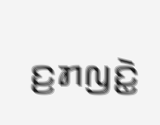ꤢ꤬ꤊꤜꤢꤧ꤭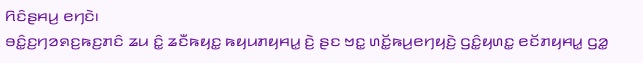ꤖꤢꤨꤔꤌꤣ꤬ ꤕꤚꤢꤧ꤯
ꤋꤢꤨ꤭ꤢ꤬ꤚꤤꤎꤢ꤬ꤒꤢ꤬ꤊꤢꤨ ꤘꤣ ꤢꤨ꤭ ꤘꤢꤪꤒꤟꤢ꤭ ꤒꤟꤣꤊꤟꤌꤣ꤭ ꤢꤧ꤬ ꤔꤢ ꤠꤢ꤭ ꤛꤢꤩ꤭ꤒꤣ꤬ꤕꤚꤟꤢꤧ꤬ ꤞꤢꤨ꤭ꤟꤛꤢ꤭ ꤕꤢꤩꤊꤟꤌꤣ꤭ ꤞꤤ꤭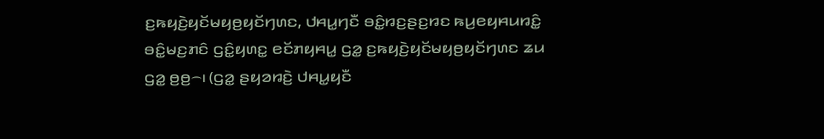ꤢ꤬ꤒꤟꤢꤧ꤬ꤟꤢꤩꤗꤟꤥ꤬ꤟꤢꤩꤚꤛꤢ, ꤓꤌꤣ꤭ꤚꤢꤪ ꤋꤢꤨ꤭ꤙꤢ꤬ꤔꤢ꤬ꤙꤢ ꤒꤣ꤬ꤕꤟꤌꤣꤙꤢꤨ꤭ ꤋꤢꤨ꤭ꤗꤢ꤬ꤊꤢꤨ ꤞꤢꤨ꤭ꤟꤛꤢ꤭ ꤕꤢꤩꤊꤟꤌꤣ꤭ ꤞꤤ꤭ ꤢ꤬ꤒꤟꤢꤧ꤬ꤟꤢꤩꤗꤟꤥ꤬ꤟꤢꤩꤚꤛꤢ ꤘꤣ ꤞꤤ꤭ ꤥ꤬ꤥ꤬꤮꤯ (ꤞꤤ꤭ ꤔꤟꤤꤙꤢꤧ꤬ ꤓꤌꤣ꤭ꤟꤢꤪ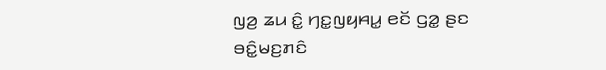ꤜꤤ꤬ ꤘꤣ ꤢꤨ꤭ ꤚꤢ꤭ꤜꤟꤌꤣ꤭ ꤕꤢꤩ ꤞꤤ꤭ ꤔꤢ ꤋꤢꤨ꤭ꤗꤢ꤬ꤊꤢꤨ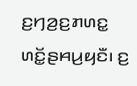ꤢ꤬ꤚꤤ꤬ꤢ꤬ꤊꤛꤢ꤭ ꤛꤢꤩ꤭ꤔꤌꤣ꤬ꤟꤢꤪ꤯ ꤢ꤬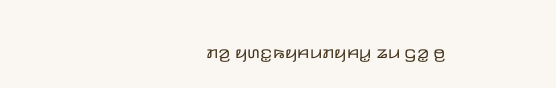ꤊꤤ꤬ ꤟꤛꤢ꤭ꤒꤟꤌꤣꤊꤟꤌꤣ꤭ ꤘꤣ ꤞꤤ꤭ ꤥ꤬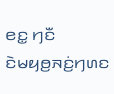ꤕꤢ꤭ ꤚꤢꤪ ꤢꤧꤗꤟꤥ꤬ꤏꤢꤦ꤬ꤚꤛꤢ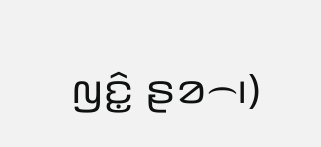ꤜꤢꤨ꤭ ꤔꤤ꤮꤯)